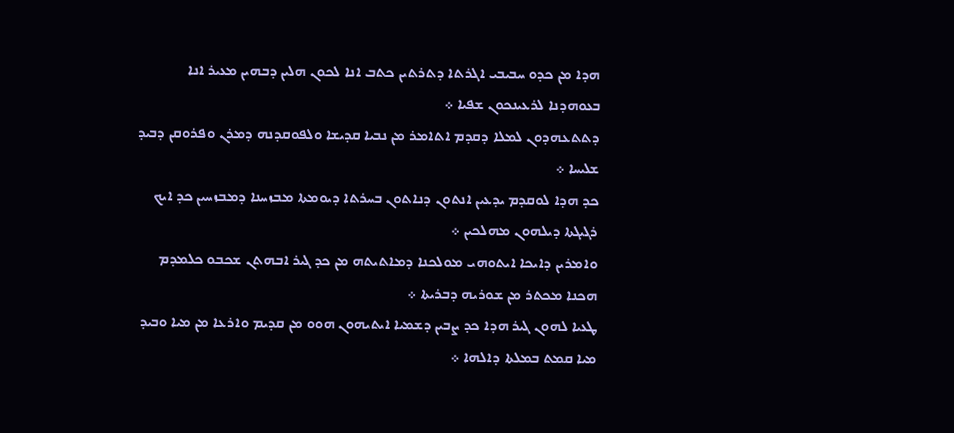ܗܕܐ ܡܢ ܟܕܘ ܚܒܝܒܝ ܐܓܪܬܐ ܕܬܪܬܝܢ ܟܬܒ ܐܢܐ ܠܟܘܢ ܗܠܝܢ ܕܒܗܝܢ ܡܥܝܪ ܐܢܐ ܒܥܘܗܕܢܐ ܠܪܥܝܢܟܘܢ ܫܦܝܐ ܀
ܕܬܬܥܗܕܘܢ ܠܡܠܐ ܕܩܕܡ ܐܬܐܡܪ ܡܢ ܢܒܝܐ ܩܕܝܫܐ ܘܠܦܘܩܕܢܗ ܕܡܪܢ ܘܦܪܘܩܢ ܕܒܝܕ ܫܠܝܚܐ ܀
ܟܕ ܗܕܐ ܠܘܩܕܡ ܝܕܥܝܢ ܐܢܬܘܢ ܕܢܐܬܘܢ ܒܚܪܬܐ ܕܝܘܡܬܐ ܡܒܙܚܢܐ ܕܡܒܙܚܝܢ ܟܕ ܐܝܟ ܪܓܝܓܬܐ ܕܝܠܗܘܢ ܡܗܠܟܝܢ ܀
ܘܐܡܪܝܢ ܕܐܝܟܐ ܐܝܬܘܗܝ ܡܘܠܟܢܐ ܕܡܐܬܝܬܗ ܡܢ ܟܕ ܓܝܪ ܐܒܗܬܢ ܫܟܒܘ ܟܠܡܕܡ ܗܟܢܐ ܡܟܬܪ ܡܢ ܫܘܪܝܗ ܕܒܪܝܬܐ ܀
ܛܥܝܐ ܠܗܘܢ ܓܝܪ ܗܕܐ ܟܕ ܨܒܝܢ ܕܫܡܝܐ ܐܝܬܝܗܘܢ ܗܘܘ ܡܢ ܩܕܝܡ ܘܐܪܥܐ ܡܢ ܡܝܐ ܘܒܝܕ ܡܝܐ ܩܡܬ ܒܡܠܬܐ ܕܐܠܗܐ ܀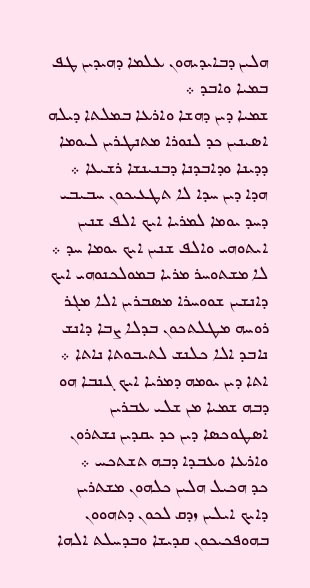ܗܠܝܢ ܕܒܐܝܕܝܗܘܢ ܥܠܡܐ ܕܗܝܕܝܢ ܛܦ ܒܡܝܐ ܘܐܒܕ ܀
ܫܡܝܐ ܕܝܢ ܕܗܫܐ ܘܐܪܥܐ ܒܡܠܬܐ ܕܝܠܗ ܐܤܝܢܝܢ ܟܕ ܠܢܘܪܐ ܡܬܢܛܪܝܢ ܠܝܘܡܐ ܕܕܝܢܐ ܘܕܐܒܕܢܐ ܕܒܢܝܢܫܐ ܪܫܝܥܐ ܀
ܗܕܐ ܕܝܢ ܚܕܐ ܠܐ ܬܛܥܝܟܘܢ ܚܒܝܒܝ ܕܚܕ ܝܘܡܐ ܠܡܪܝܐ ܐܝܟ ܐܠܦ ܫܢܝܢ ܐܝܬܘܗܝ ܘܐܠܦ ܫܢܝܢ ܐܝܟ ܝܘܡܐ ܚܕ ܀
ܠܐ ܡܫܬܘܚܪ ܡܪܝܐ ܒܡܘܠܟܢܘܗܝ ܐܝܟ ܕܐܢܫܝܢ ܫܘܘܚܪܐ ܡܤܒܪܝܢ ܐܠܐ ܡܓܪ ܪܘܚܗ ܡܛܠܬܟܘܢ ܒܕܠܐ ܨܒܐ ܕܐܢܫ ܢܐܒܕ ܐܠܐ ܟܠܢܫ ܠܬܝܒܘܬܐ ܢܐܬܐ ܀
ܐܬܐ ܕܝܢ ܝܘܡܗ ܕܡܪܝܐ ܐܝܟ ܓܢܒܐ ܗܘ ܕܒܗ ܫܡܝܐ ܡܢ ܫܠܝ ܥܒܪܝܢ ܐܤܛܘܟܤܐ ܕܝܢ ܟܕ ܝܩܕܝܢ ܢܫܬܪܘܢ ܘܐܪܥܐ ܘܥܒܕܐ ܕܒܗ ܬܫܬܟܚ ܀
ܟܕ ܗܟܝܠ ܗܠܝܢ ܟܠܗܘܢ ܡܫܬܪܝܢ ܕܐܝܟ ܐܝܠܝܢ ܙܕܩ ܠܟܘܢ ܕܬܗܘܘܢ ܒܗܘܦܟܝܟܘܢ ܩܕܝܫܐ ܘܒܕܚܠܬ ܐܠܗܐ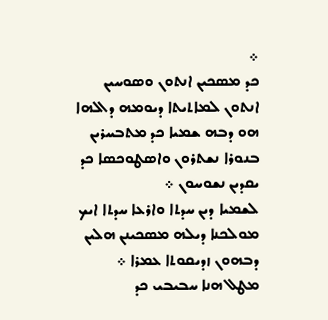܀
ܟܕ ܡܤܟܝܢ ܐܢܬܘܢ ܘܤܘܚܝܢ ܐܢܬܘܢ ܠܡܐܬܝܬܐ ܕܝܘܡܗ ܕܐܠܗܐ ܗܘ ܕܒܗ ܫܡܝܐ ܟܕ ܡܬܒܚܪܝܢ ܒܢܘܪܐ ܢܫܬܪܘܢ ܘܐܤܛܘܟܤܐ ܟܕ ܝܩܕܝܢ ܢܫܘܚܘܢ ܀
ܠܫܡܝܐ ܕܝܢ ܚܕܬܐ ܘܐܪܥܐ ܚܕܬܐ ܐܝܟ ܡܘܠܟܢܐ ܕܝܠܗ ܡܤܟܝܢܢ ܗܠܝܢ ܕܒܗܘܢ ܙܕܝܩܘܬܐ ܥܡܪܐ ܀
ܡܛܠ ܗܢܐ ܚܒܝܒܝ ܟܕ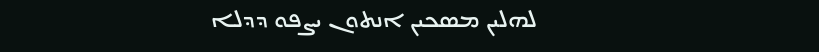ܠܗܠܝܢ ܡܤܟܝܢ ܐܢܬܘܢ ܝܨܦܘ ܕܕܠܐ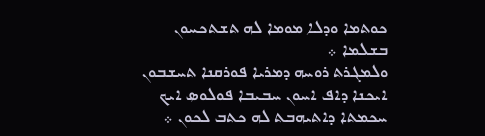ܟܘܬܡܐ ܘܕܠܐ ܡܘܡܐ ܠܗ ܬܫܬܟܚܘܢ ܒܫܠܡܐ ܀
ܘܠܡܓܪܬ ܪܘܚܗ ܕܡܪܝܐ ܦܘܪܩܢܐ ܬܚܫܒܘܢ ܐܝܟܢܐ ܕܐܦ ܐܚܘܢ ܚܒܝܒܐ ܦܘܠܘܤ ܐܝܟ ܚܟܡܬܐ ܕܐܬܝܗܒܬ ܠܗ ܟܬܒ ܠܟܘܢ ܀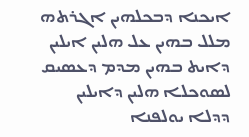ܐܝܟܢܐ ܕܒܟܠܗܝܢ ܐܓܪܬܗ ܡܠܠ ܒܗܝܢ ܥܠ ܗܠܝܢ ܐܝܠܝܢ ܕܐܝܬ ܒܗܝܢ ܡܕܡ ܕܥܤܝܩ ܠܤܘܟܠܐ ܗܠܝܢ ܕܐܝܠܝܢ ܕܕܠܐ ܝܘܠܦܢܐ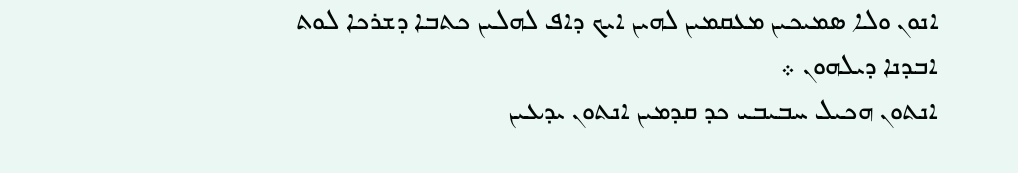ܐܢܘܢ ܘܠܐ ܤܡܝܟܝܢ ܡܥܩܡܝܢ ܠܗܝܢ ܐܝܟ ܕܐܦ ܠܗܠܝܢ ܟܬܒܐ ܕܫܪܟܐ ܠܘܬ ܐܒܕܢܐ ܕܝܠܗܘܢ ܀
ܐܢܬܘܢ ܗܟܝܠ ܚܒܝܒܝ ܟܕ ܩܕܡܝܢ ܐܢܬܘܢ ܝܕܥܝܢ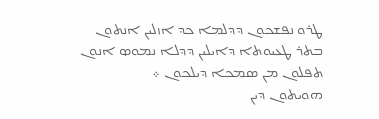ܛܪܘ ܢܦܫܟܘܢ ܕܕܠܡܐ ܟܕ ܐܙܠܝܢ ܐܢܬܘܢ ܒܬܪ ܛܥܝܘܬܐ ܕܐܝܠܝܢ ܕܕܠܐ ܢܡܘܤ ܐܢܘܢ ܬܦܠܘܢ ܡܢ ܤܡܟܐ ܕܝܠܟܘܢ ܀
ܗܘܝܬܘܢ ܕܝܢ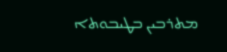ܡܬܪܒܝܢ ܒܛܝܒܘܬܐ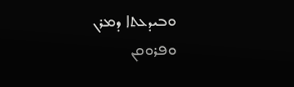ܘܒܝܕܥܬܐ ܕܡܪܢ ܘܦܪܘܩܢ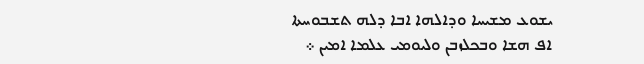ܝܫܘܥ ܡܫܝܚܐ ܘܕܐܠܗܐ ܐܒܐ ܕܠܗ ܬܫܒܘܚܬܐ ܐܦ ܗܫܐ ܘܒܟܠܙܒܢ ܘܠܝܘܡܝ ܥܠܡܐ ܐܡܝܢ ܀